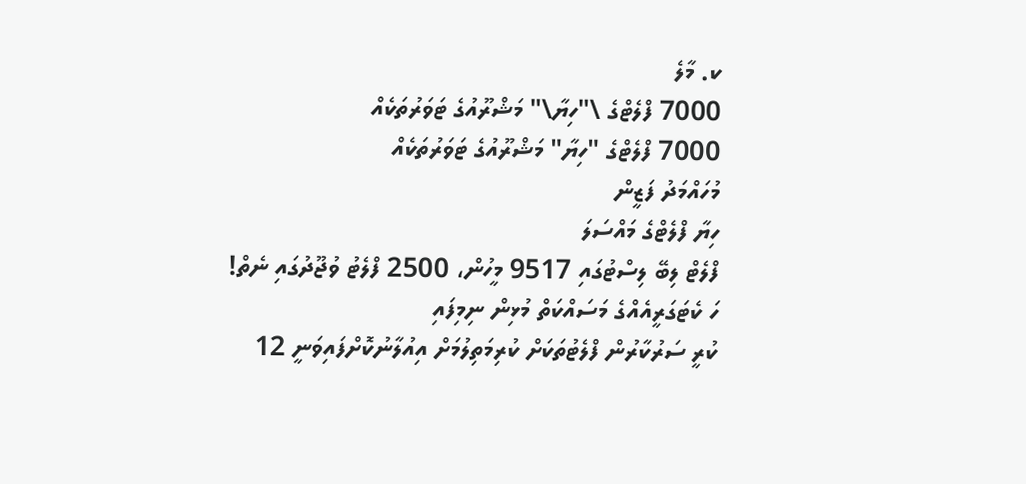ކ. މާލެ
7000 ފްލެޓްގެ \"ހިޔާ\" މަޝްރޫއުގެ ޓަވަރުތަކެއް
7000 ފްލެޓްގެ "ހިޔާ" މަޝްރޫއުގެ ޓަވަރުތަކެއް
މުހައްމަދު ފަޒީން
ހިޔާ ފްލެޓްގެ މައްސަލަ
ފްލެޓް ލިބޭ ލިސްޓުގައި 9517 މީހުން، 2500 ފްލެޓު ވުޖޫދުގައި ނެތް!
ހަ ކެޓަގަރީއެއްގެ މަސައްކަތް މުޅިން ނިމިފައި
ކުރީ ސަރުކާރުން ފްލެޓުތަކަށް ކުރިމަތިލުމަށް އިއުލާނުކޮށްފައިވަނީ 12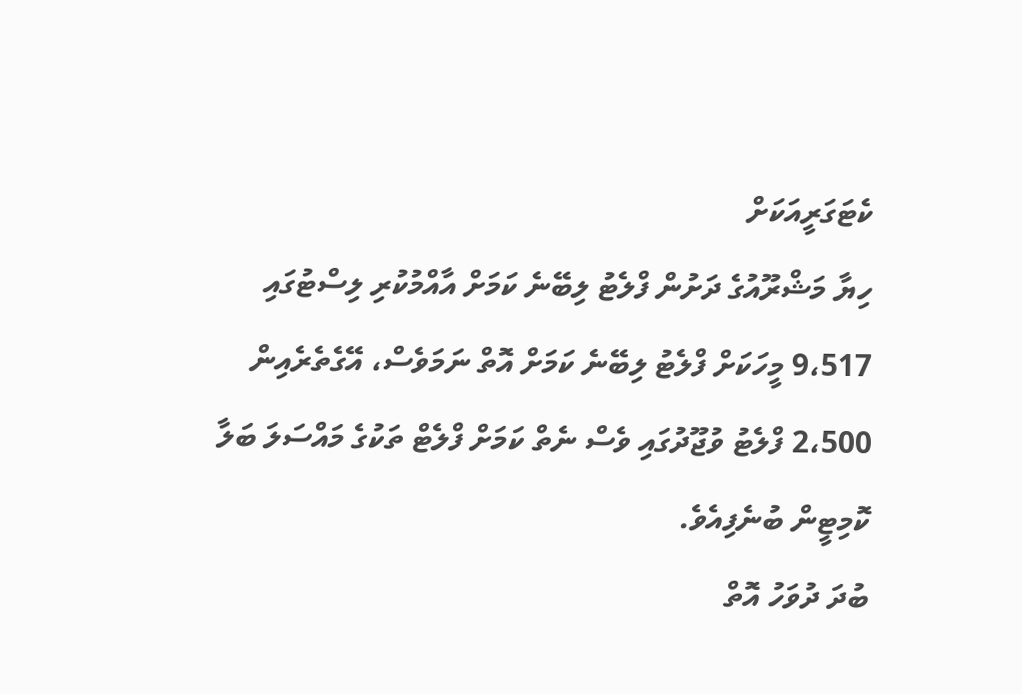ކެޓަގަރީއަކަށް
ހިޔާ މަޝްރޫއުގެ ދަށުން ފްލެޓު ލިބޭނެ ކަމަށް އާއްމުކުރި ލިސްޓުގައި 9،517 މީހަކަށް ފްލެޓު ލިބޭނެ ކަމަށް އޮތް ނަމަވެސް، އޭގެތެރެއިން 2،500 ފްލެޓު ވުޖޫދުގައި ވެސް ނެތް ކަމަށް ފްލެޓް ތަކުގެ މައްސަލަ ބަލާ ކޮމިޓީން ބުނެފިއެވެ.
ބުދަ ދުވަހު އޮތް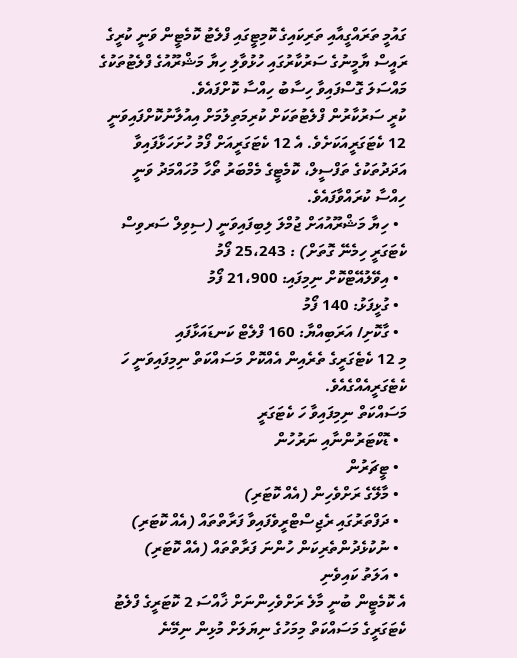ގައުމީ ތަރައްގީއާއި ތަރިކައިގެ ކޮމިޓީގައި ފްލެޓު ކޮމެޓީން ވަނީ ކުރީގެ ރައީސް ޔާމީނުގެ ސަރުކާރުގައި ހުޅުވާލި ހިޔާ މަޝްރޫއުގެ ފްލެޓުތަކުގެ މައްސަލަ ގޮސްފައިވާ ހިސާބު ހިއްސާ ކޮށްފައެވެ.
ކުރީ ސަރުކާރުން ފްލެޓުތަކަށް ކުރިމަތިލުމަށް އިއުލާނުކޮށްފައިވަނީ 12 ކެޓަގަރީއަކަށެވެ. އެ 12 ކެޓަގަރީއަށް ފޯމު ހުށަހަޅާފައިވާ އަދަދުތަކުގެ ތަފްސީލް، ކޮމެޓީގެ މެމްބަރު ތޯހާ މުހައްމަދު ވަނީ ހިއްސާ ކުރައްވާފައެވެ.
  • ހިޔާ މަޝްރޫއުއަށް ޖުމްލަ ލިބިފައިވަނީ (ސިވިލް ސަރވިސް ކެޓަގަރީ ހިމެނޭ ގޮތަށް) : 25،243 ފޯމު
  • އިވޭލުއޭޓްކޮށް ނިމިފައި: 21،900 ފޯމު
  • ގުޅީފަޅު: 140 ފޯމު
  • ގާކޮށި/ އަރަބިއްޔާ: 160 ފްލެޓް ކަނޑައަޅާފައި
މި 12 ކެޓެގަރީގެ ތެރެއިން އެއްކޮށް މަސައްކަތް ނިމިފައިވަނީ ހަ ކެޓެގަރީއެއްގެއެވެ.
މަސައްކަތް ނިމިފައިވާ ހަ ކެޓަގަރީ
  • ޑޮކްޓަރުންނާއި ނަރުހުން
  • ޓީޗަރުން
  • މާލޭގެ ރަށްވެހިން (އެއް ކޮޓަރި)
  • ދަފްތަރުގައި ރެޖިސްޓްރީވެފައިވާ ފަރާތްތައް (އެއް ކޮޓަރި)
  • ނުކުޅެދުންތެރިކަން ހުންނަ ފަރާތްތައް (އެއް ކޮޓަރި)
  • އަލަތު ކައިވެނި
އެ ކޮމެޓީން ބުނީ މާލެ ރަށްވެހިންނަށް ޚާއްސަ 2 ކޮޓަރީގެ ފްލެޓު ކެޓަގަރީގެ މަސައްކަތް މިމަހުގެ ނިޔަލަށް މުޅިން ނިމޭނެ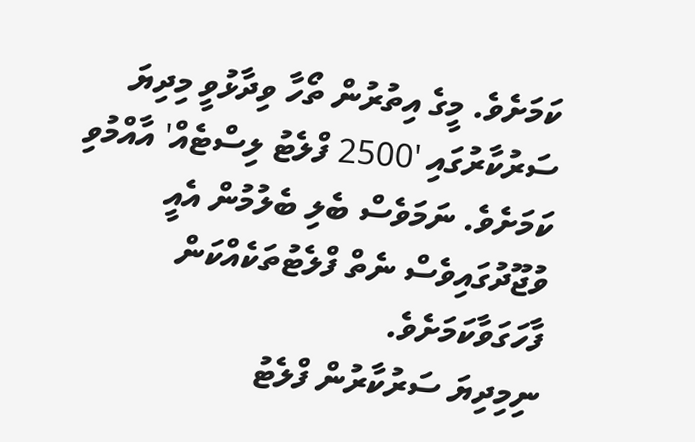ކަމަށެވެ. މީގެ އިތުރުން ތޯހާ ވިދާޅުވީ މިދިޔަ ސަރުކާރުގައި '2500 ފްލެޓު ލިސްޓެއް' އާއްމުވި ކަމަށެވެ. ނަމަވެސް ބެލި ބެލުމުން އެއީ ވުޖޫދުގައިވެސް ނެތް ފްލެޓުތަކެއްކަން ފާހަގަވާކަމަށެވެ.
ނިމިދިޔަ ސަރުކާރުން ފްލެޓު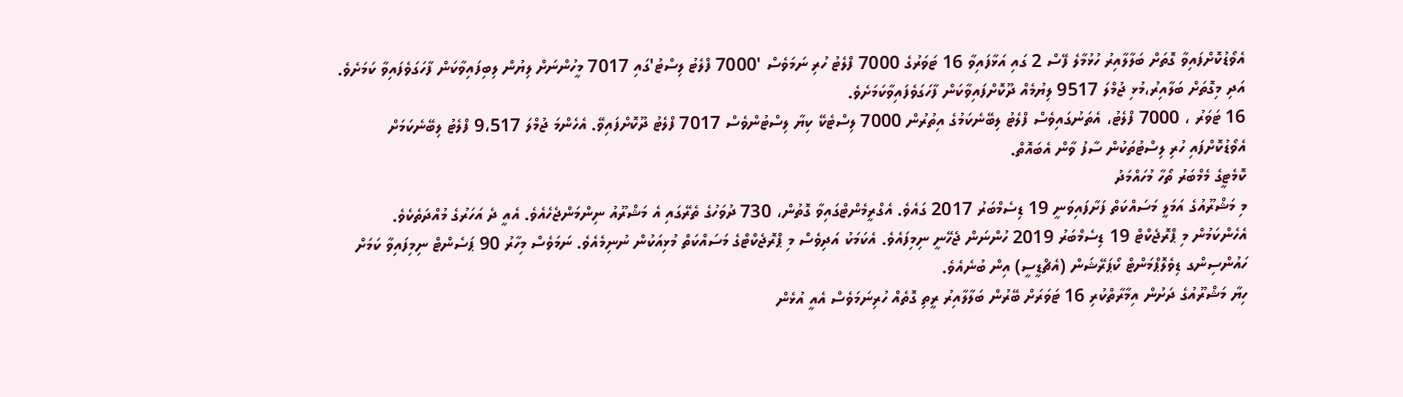އެވޯޑުކޮށްފައިވާ ގޮތަށް ބަލާލާއިރު ހުޅުމާލެ ފޭސް 2 ގައި އަޅާފައިވާ 16 ޓަވަރުގެ 7000 ފްލެޓު ހުރި ނަމަވެސް '7000 ފްލެޓު ލިސްޓު'ގައި 7017 މީހުންނަށް ލިޔުން ލިބިފައިވާކަން ފާހަގަވެފައިވާ ކަމަށެވެ. އަދި މިގޮތަށް ބަލާއިރު،މުޅި ޖުމްލަ 9517 ލިޔުމެއް ދޫކޮށްފައިވާކަން ފާހަގަވެފައިވާކަމަށެވެ.
16 ޓަވަރު ، 7000 ފްލެޓު، އެތަނުގައިވެސް ފްލެޓު ލިބޭނެކަމުގެ އިތުރުން 7000 ލިސްޓެކޭ ކިޔާ ލިސްޓުންވެސް 7017 ފްލެޓު ދޫކޮށްފައިވޭ. އެހެންމަ ޖުމްލަ 9،517 ފްލެޓު ލިބޭނެކަމަށް އެވޯޑުކޮށްފައި ހުރި ލިސްޓުތަކުން ސާފު ވާން އެބައޮތް.
ކޮމެޓީގެ މެމްބަރު ތޯހާ މުހައްމަދު
މި މަޝްރޫއުގެ އަމަލީ މަސައްކަތް ފަށާފައިވަނީ 19 ޑިސެމްބަރު 2017 ގައެވެ. އެގްރީމެންޓްގައިވާ ގޮތުން، 730 ދުވަހުގެ ތެރޭގައި އެ މަޝްރޫއު ނިންމަންޖެހެއެވެ. އެއީ ދެ އަހަރުގެ މުއްދަތެކެވެ.
އެހެންކަމުން މި ޕްރޮޖެކްޓް 19 ޑިސެމްބަރު 2019 ހުންނަން ޖެހޭނީ ނިމިފައެވެ. އެކަމަކު އަދިވެސް މި ޕްރޮޖެކްޓްގެ މަސައްކަތް މުޅިއަކުން ނުނިމެއެވެ. ނަމަވެސް މިހާރު 90 ޕަސެންޓް ނިމިފައިވާ ކަމަށް ހައުންސިންގ ޑިވެލޮޕްމަންޓް ކޯޕަރޭޝަން (އެޗްޑީސީ) އިން ބުނެއެވެ.
ހިޔާ މަޝްރޫއުގެ ދަށުން އިމާރާތްކުރި 16 ޓަވަރަށް ބޭރުން ބަލާލާއިރު ރީތި ގޮތެއް ހުރިނަމަވެސް އެއީ އުޅެން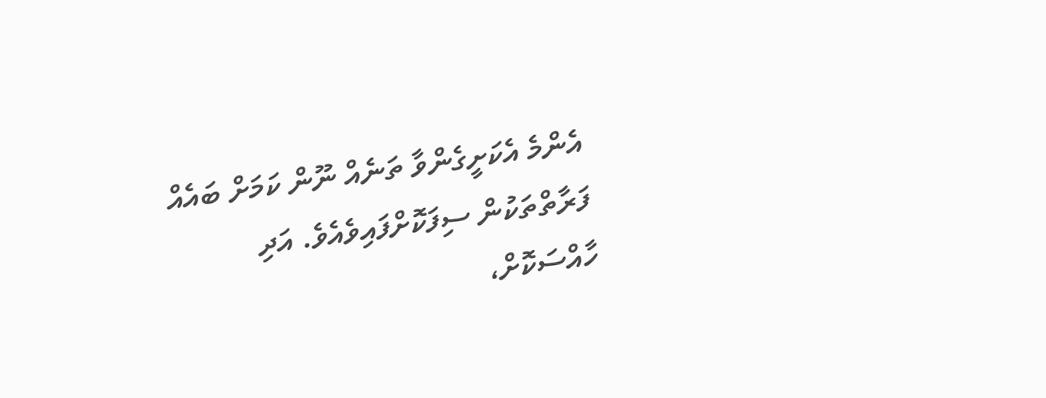އެންމެ އެކަށީގެންވާ ތަނެއް ނޫން ކަމަށް ބައެއް ފަރާތްތަކުން ސިފަކޮށްފައިވެއެވެ. އަދި ހާއްސަކޮށް،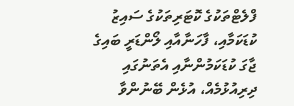ފްލެޓްތަކުގެ ކޮޓަރިތަކުގެ ސައިޒު ކުޑަކަމާއި، ފާހަނާއާއި ލޯންޑަރީ ބައިގެ ޖާގަ ކުޑަކަމުންނާއި އެތަނުގައި ދިރިއުޅުމެއް، އުޅެން ބޭނުންވާ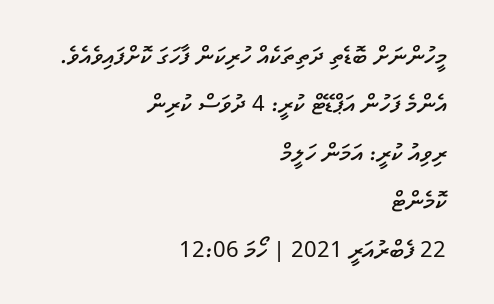މީހުންނަށް ބޮޑެތި ދަތިތަކެއް ހުރިކަން ފާހަގަ ކޮށްފައިވެއެވެ.
އެންމެ ފަހުން އަޕްޑޭޓް ކުރީ: 4 ދުވަސް ކުރިން
ރިވިއު ކުރީ: އަމަން ހަލީމް
ކޮމެންޓް
22 ފެބްރުއަރީ 2021 | ހޯމަ 12:06